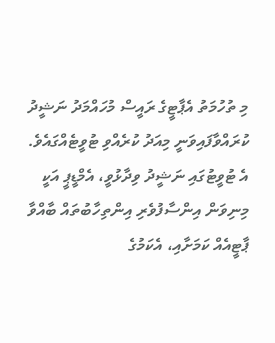މި ތުހުމަތު އެޕާޓީގެ ރައީސް މުހައްމަދު ނަޝީދު ކުރައްވާފައިވަނީ މިއަދު ކުރެއްވި ޓުވީޓެއްގައެވެ.
އެ ޓުވީޓުގައި ނަޝީދު ވިދާޅުވީ، އެމްޑީޕީ އަކީ މިނިވަން އިންސާފުވެރި އިންތިހާބުތައް ބާއްވާ ޕާޓީއެއް ކަމަށާއި، އެކަމުގެ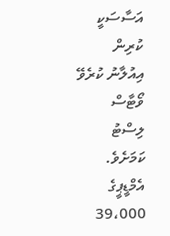އަސާސަކީ ކުރިން އިއުލާނު ކުރެވޭ ވޯޓާސް ލިސްޓު ކަމަށެވެ.
އެމްޑީޕީގެ 39،000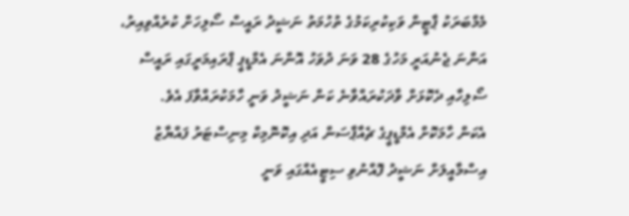މެމްބަރަކު ޕާޓީން ވަކިކުރިކަމުގެ ތުހުމަތު ނަޝީދު ރައީސް ސޯލިހަށް ކުރެއްވިއިރު، އަންނަ ޖެނުއަރީ މަހުގެ 28 ވަނަ ދުވަހު އޮންނަ އެމްޑީޕީ ޕްރައިމަރީގައި ރައީސް ސޯލިހާއި ދެކޮޅަށް ވާދަކުރައްވާނެ ކަން ނަޝީދު ވަނީ ހާމަކުރައްވާފަ އެވެ.
އެކަން ހާމަކޮށް އެމްޑީޕީގެ ޗެއާޕާސަން އަދި އިކޮނޮމިކް މިނިސްޓަރު ފައްޔާޒު އިސްމާއީލަށް ނަޝީދު ފޮއްނުވި ސިޓީއެއްގައި ވަނީ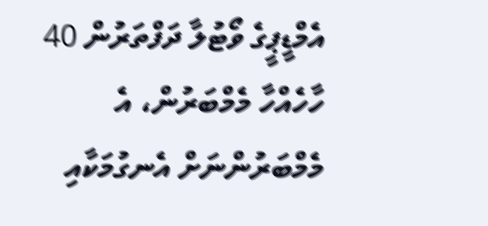އެމްޑީޕީގެ ވޯޓުލާ ދަފްތަރުން 40 ހާހެއްހާ މެމްބަރުން، އެ މެމްބަރުންނަށް އެނގުމަކާއި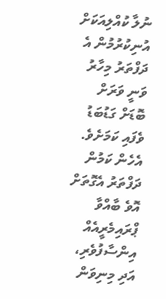ނުލާ ކުއްލިއަކަށް އުނިކުރުމުން އެ ދަފްތަރު މިހާރު ވަނީ ވަރަށް ބޮޑަށް ގަޑުބަޑު ވެފައި ކަމަށެވެ. އެހެން ކަމުން ދަފްތަރު އެގޮތަށް އޮވެ ބާއްވާ ޕްރައިމެރީއެއް އިންސާފުވެރި، އަދި މިނިވަން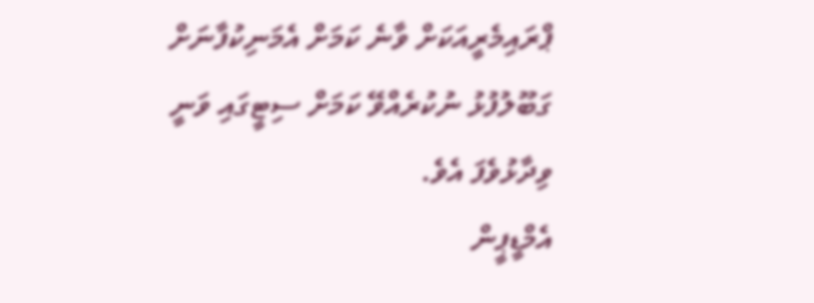ޕްރައިމެރީއަކަށް ވާނެ ކަމަށް އެމަނިކުފާނަށް ގަބޫލުފުޅު ނުކުރެއްވޭ ކަމަށް ސިޓީގައި ވަނީ ވިދާޅުވެފަ އެވެ.
އެމްޑީޕީން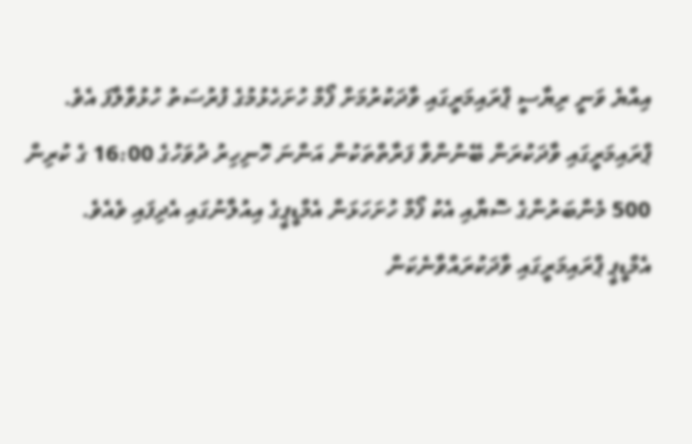އިއްޔެ ވަނީ ރިޔާސީ ޕްރައިމަރީގައި ވާދަކުރުމަށް ފޯމް ހުށަހެޅުމުގެ ފުރުސަތު ހުޅުވާލާފަ އެވެ. ޕްރައިމަރީގައި ވާދަކުރަން ބޭނުންވާ ފަރާތްތަކުން އަންނަ ހޮނިހިރު ދުވަހުގެ 16:00 ގެ ކުރިން 500 މެންބަރުންގެ ސޮޔާއި އެކު ފޯމް ހުށަހަޅަން އެމްޑީޕީގެ އިއުލާނުގައި އެދިފައި ވެއެވެ.
އެމްޑީޕީ ޕްރައިމަރީގައި ވާދަކުރައްވާނެކަން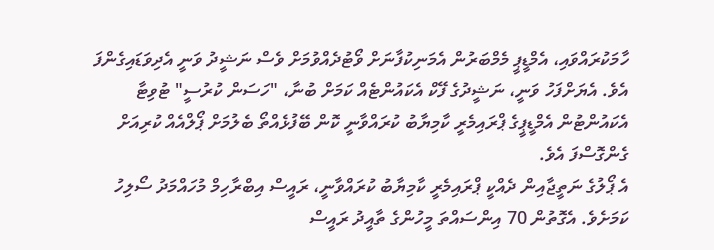ހާމަކުރައްވައި، އެމްޑީޕީ މެމްބަރުން އެމަނިކުފާނަށް ވޯޓުދެއްވުމަށް ވެސް ނަޝީދު ވަނީ އެދިވަޑައިގެންފަ އެވެ. އެޔަށްފަހު ވަނީ، ނަޝީދުގެ ފޭކް އެކައުންޓެއް ކަމަށް ބުނާ، "ހަސަން ކުރުސީ" ޓުވިޓާ އެކައުންޓުން އެމްޑީޕީގެ ޕްރައިމެރީ ކާމިޔާބު ކުރައްވާނީ ކޮން ބޭފުޅެއްތޯ ބެލުމަށް ޕޯލްއެއް ކުރިއަށް ގެންގޮސްފަ އެވެ.
އެ ޕޯލުގެ ނަތީޖާއިން ދެއްކީ ޕްރައިމެރީ ކާމިޔާބު ކުރައްވާނީ، ރައީސް އިބްރާހިމް މުހައްމަދު ސޯލިހު ކަމަށެވެ. އެގޮތުން 70 އިންސައްތަ މީހުންގެ ތާއީދު ރައީސް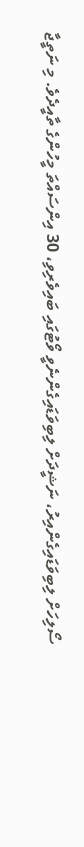ސޯލިހަށް ލިބިވަޑައިގެންއިރު، ނަޝީދަށް ލިބިވަޑައިގެންނެވީ ވޯޓުގައި ބައިވެރިވި، 30 އިންސައްތަ މީހުންގެ ތާއީދެވެ. މި ނަތީޖާ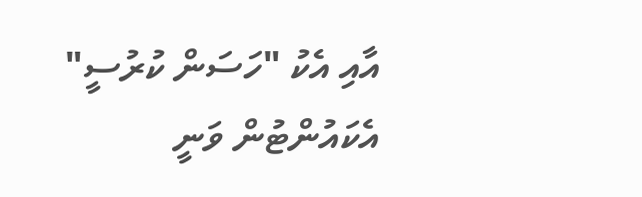އާއި އެކު "ހަސަން ކުރުސީ" އެކައުންޓުން ވަނީ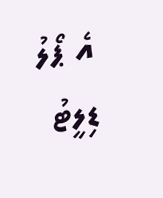އެ ޕޯލު ޑިލީޓު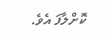ކޮށްލާފަ އެވެ.